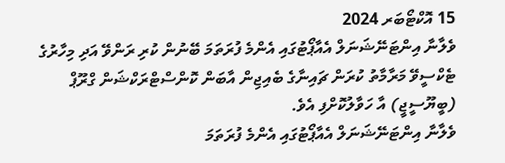15 އޮކްޓޯބަރ 2024
ވެލާނާ އިންޓަނޭޝަނަލް އެއާޕޯޓުގައި އެންމެ ފުރަތަމަ ބޭނުން ކުރި ރަންވޭ އަދި މިހާރުގެ ޓެކްސީވޭ މަރާމާތު ކުރަން ޗައިނާގެ ބެއިޖިން އާބަން ކޮންސްޓްރަކްޝަން ގްރޫޕް (ބީޔޫސީޖީ) އާ ހަވާލުކޮށްފި އެވެ.
ވެލާނާ އިންޓަނޭޝަނަލް އެއާޕޯޓުގައި އެންމެ ފުރަތަމަ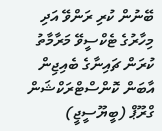ބޭނުން ކުރި ރަންވޭ އަދި މިހާރުގެ ޓެކްސީވޭ މަރާމާތު ކުރަން ޗައިނާގެ ބެއިޖިން އާބަން ކޮންސްޓްރަކްޝަން ގްރޫޕް (ބީޔޫސީޖީ)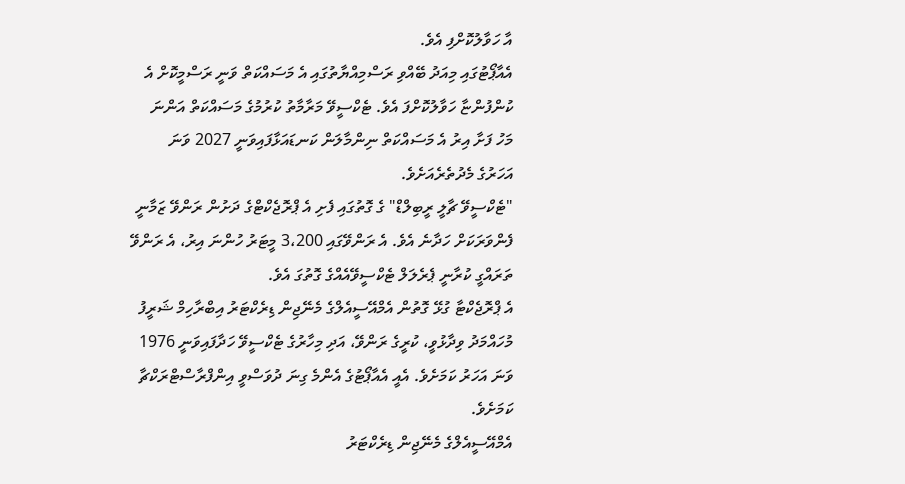އާ ހަވާލުކޮށްފި އެވެ.
އެއާޕޯޓުގައި މިއަދު ބޭއްވި ރަސްމިއްޔާތުގައި އެ މަސައްކަތް ވަނީ ރަސްމީކޮށް އެ ކުންފުންޏާ ހަވާލުކޮށްފަ އެވެ. ޓެކްސީވޭ މަރާމާތު ކުރުމުގެ މަސައްކަތް އަންނަ މަހު ފަށާ އިރު އެ މަސައްކަތް ނިންމާލަން ކަނޑައަޅާފައިވަނީ 2027 ވަނަ އަހަރުގެ މެދުތެރެއަށެވެ.
"ޓެކްސީވޭ ޗާލީ ރީބިލްޑް" ގެ ގޮތުގައި ފެށި އެ ޕްރޮޖެކްޓްގެ ދަށުން ރަންވޭ ޒަމާނީ ފެންވަރަކަށް ހަދާނެ އެވެ. އެ ރަންވޭގައި 3،200 މީޓަރު ހުންނަ އިރު، އެ ރަންވޭ ތަރައްގީ ކުރާނީ ޕެރެލަލް ޓެކްސީވޭއެއްގެ ގޮތުގަ އެވެ.
އެ ޕްރޮޖެކްޓާ ގުޅޭ ގޮތުން އެމްއޭސީއެލްގެ މެނޭޖިން ޑިރެކްޓަރު އިބްރާހިމް ޝަރީފު މުހައްމަދު ވިދާޅުވީ، ކުރީގެ ރަންވޭ، އަދި މިހާރުގެ ޓެކްސީވޭ ހަދާފައިވަނީ 1976 ވަނަ އަހަރު ކަމަށެވެ. އެއީ އެއާޕޯޓުގެ އެންމެ ގިނަ ދުވަސްވީ އިންފްރާސްޓްރަކްޗާ ކަމަށެވެ.
އެމްއޭސީއެލްގެ މެނޭޖިން ޑިރެކްޓަރު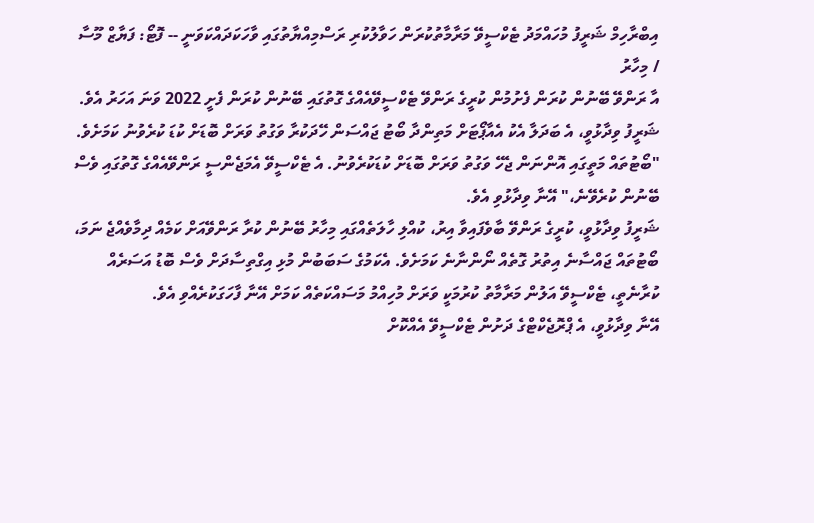އިބްރާހިމް ޝަރީފު މުހައްމަދު ޓެކްސީވޭ މަރާމާތުކުރަން ހަވާލުކުރި ރަސްމިއްޔާތުގައި ވާހަކަދައްކަވަނީ -- ފޮޓޯ: ފަޔާޒް މޫސާ / މިހާރު
އާ ރަންވޭ ބޭނުން ކުރަން ފެށުމުން ކުރީގެ ރަންވޭ ޓެކްސީވޭއެއްގެ ގޮތުގައި ބޭނުން ކުރަން ފެށީ 2022 ވަނަ އަހަރު އެވެ. ޝަރީފު ވިދާޅުވީ، އެ ބަދަލާ އެކު އެއާޕޯޓަށް މަތިންދާ ބޯޓު ޖައްސަން ހޭދަކުރާ ވަގުތު ވަރަށް ބޮޑަށް ކުޑަ ކުރެވުނު ކަމަށެވެ.
"ބޯޓުތައް މަތީގައި އޮންނަން ޖެހޭ ވަގުތު ވަރަށް ބޮޑަށް ކުޑަކުރެވުނު. އެ ޓެކްސީވޭ އެމަޖެންސީ ރަންވޭއެއްގެ ގޮތުގައި ވެސް ބޭނުން ކުރެވޭނެ،" އޭނާ ވިދާޅުވި އެވެ.
ޝަރީފު ވިދާޅުވީ، ކުރީގެ ރަންވޭ ބާވެފައިވާ އިރު، ކުއްލި ހާލަތެއްގައި މިހާރު ބޭނުން ކުރާ ރަންވޭއަށް ކަމެއް ދިމާވެއްޖެ ނަމަ، ބޯޓުތައް ޖައްސާނެ އިތުރު ގޮތެއް ނޯންނާނެ ކަމަށެވެ. އެކަމުގެ ސަބަބުން މުޅި އިގްތިސާދަށް ވެސް ބޮޑު އަސަރެއް ކުރާނެތީ، ޓެކްސީވޭ އަލުން މަރާމާތު ކުރުމަކީ ވަރަށް މުހިއްމު މަސައްކަތެއް ކަމަށް އޭނާ ފާހަގަކުރެއްވި އެވެ.
އޭނާ ވިދާޅުވީ، އެ ޕްރޮޖެކްޓްގެ ދަށުން ޓެކްސީވޭ އެއްކޮށް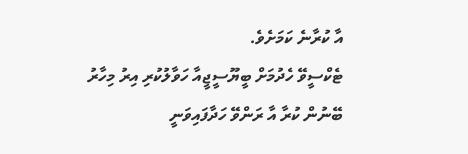އާ ކުރާނެ ކަމަށެވެ.
ޓެކްސީވޭ ހެދުމަށް ބީޔޫސީޖީއާ ހަވާލުކުރި އިރު މިހާރު ބޭނުން ކުރާ އާ ރަންވޭ ހަދާފައިވަނީ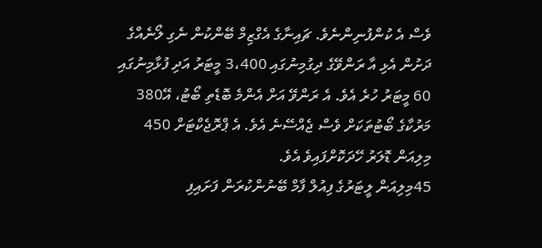ވެސް އެ ކުންފުނިންނެވެ. ޗައިނާގެ އެގްޒިމް ބޭންކުން ނެގި ލޯނެއްގެ ދަށުން އެޅި އާ ރަންވޭގެ ދިގުމިނުގައި 3،400 މީޓަރު އަދި ފުޅާމިނުގައި 60 މީޓަރު ހުރެ އެވެ. އެ ރަންވޭ އަށް އެންމެ ބޮޑެތި ބޯޓު، އޭ380 މަރުކާގެ ބޯޓުތަކަށް ވެސް ޖެއްސޭނެ އެވެ. އެ ޕްރޮޖެކްޓަށް 450 މިލިއަން ޑޮލަރު ހޭދަކޮށްފައިވެ އެވެ.
45މިލިއަން ލީޓަރުގެ ފިއުލް ފާމް ބޭނުންކުރަން ފަށައިފި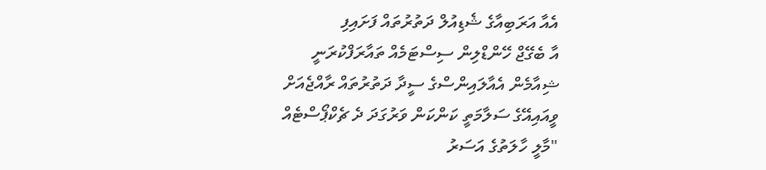އެއާ އަރަބިއާގެ ޝެޑިއުލް ދަތުރުތައް ފަށައިފި
އާ ބެގޭޖް ހޭންޑްލިން ސިސްޓަމެއް ތައާރަފްކުރަނީ
ޝިއާމެން އެއާލައިންސްގެ ސީދާ ދަތުރުތައް ރާއްޖެއަށް
ވީއައިއޭގެ ސަލާމަތީ ކަންކަން ވަރުގަދަ ދެ ޗެކްޕޯސްޓެއް
"މާލީ ހާލަތުގެ އަސަރު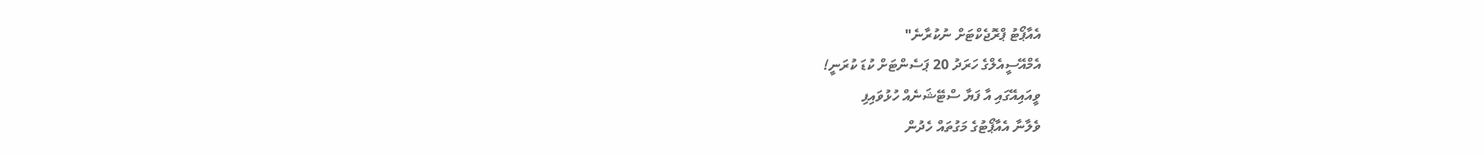އެއާޕޯޓު ޕްރޮޖެކްޓަށް ނުކުރާނެ"
އެމްއޭސީއެލްގެ ހަރަދު 20 ޕަސެންޓަށް ކުޑަ ކުރަނީ!
ވީއައިއޭގައި އާ ފަޔާ ސްޓޭޝަނެއް ހުޅުވައިފި
ވެލާނާ އެއާޕޯޓުގެ މަގުތައް ހެދުން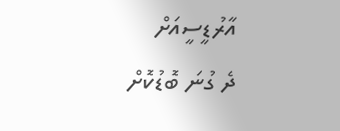އާރުޑީސީއަށް
ދެ ގުނަ ބޮޑުކޮށް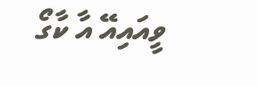ވީއައިއޭ އާ ކާގޯ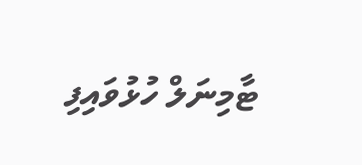ޓާމިނަލް ހުޅުވައިފި